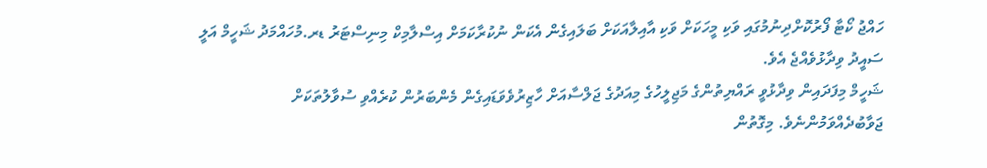ހައްޖު ކޯޓާ ފޯރުކޮށްދިނުމުގައި ވަކި މީހަކަށް ވަކި އާއިލާއަކަށް ބަލައިގެން އެކަން ނުކުރާކަމަށް އިސްލާމިކް މިނިސްޓަރު ޑރ.މުހައްމަދު ޝަހީމް އަލީ ސައީދު ވިދާޅުވެއްޖެ އެވެ.
ޝަހީމް މިފަދައިން ވިދާޅުވީ ރައްޔިތުންގެ މަޖިލީހުގެ މިއަދުގެ ޖަލްސާއަށް ހާޒިރުވެވަޑައިގެން މެންބަރުން ކުރެއްވި ސުވާލުތަކަށް ޖަވާބުދެއްވަމުންނެވެ. މިގޮތުން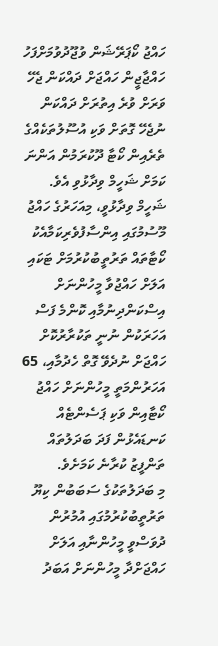ހައްޖު ކޯޕަރޭޝަން ވުޖޫދުވުމަށްފަހު ހައްޖާޖީން ހައްޖަށް ދައްކަން ޖެހޭ ވަރަށް ވުރެ އިތުރަށް ދައްކަން ނުޖެހޭ ގޮތަށް ވަކި އުސޫލުތަކެއްގެ ތެރެއިން ކޯޓާ ދޫކުރަމުން އަންނަ ކަމަށް ޝަހީމް ވިދާޅުވި އެވެ.
ޝަހީމް ވިދާޅުވީ، މިއަހަރުގެ ހައްޖު މޫސުމުގައި އިންސާފުވެރިކަމާއެކު ކޯޓާތައް ތަރުތީބުކުރުމަށް ޓަކައި އަލަށް ހައްޖުވާ މީހުންނަށް އިސްކަންދިނުމާއި ކޮންމެ ފަސް އަހަރަކުން ނުނީ ތަކުރާރުކޮށް ހައްޖަށް ނުދެވޭ ގޮތް ހެދުމާއި، 65 އަހަރުންމަތީ މީހުންނަށް ހައްޖު ކޯޓާއިން ވަކި ޕަސެންޓެއް ކަނޑައެޅުން ފަދަ ބަދަލުތައް ތަންފީޒު ކުރާނެ ކަމަށެވެ.
މި ބަދަލުތަކުގެ ސަބަބުން ކިޔޫ ތަރުތީބުކުރުމުގައި އުމުރުން ދުވަސްވީ މީހުންނާއި އަލަށް ހައްޖަށްދާ މީހުންނަށް އަބަދު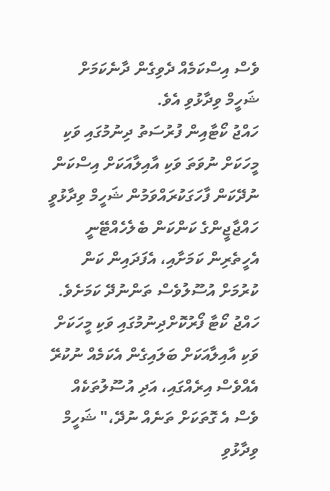ވެސް އިސްކަމެއް ދެވިގެން ދާނެކަމަށް ޝަހީމް ވިދާޅުވި އެވެ.
ހައްޖު ކޯޓާއިން ފުރުސަތު ދިނުމުގައި ވަކި މީހަކަށް ނުވަތަ ވަކި އާއިލާއަކަށް އިސްކަން ނުދޭކަން ފާހަގަކުރައްވަމުން ޝަހީމް ވިދާޅުވީ ހައްޖާޖީންގެ ކަންކަން ބެލެހެއްޓޭނީ އެހީތެރިން ކަމަށާއި، އެފަދައިން ކަން ކުރުމަށް އުސޫލުވެސް ތަންނުދޭ ކަމަށެވެ.
ހައްޖު ކޯޓާ ފޯރުކޮށްދިނުމުގައި ވަކި މީހަކަށް ވަކި އާއިލާއަކަށް ބަލައިގެން އެކަމެއް ނުކުރޭ އެއްވެސް އިރެއްގައި، އަދި އުސޫލުތަކެއް ވެސް އެ ގޮތަކަށް ތަނެއް ނުދޭ،" ޝަހީމް ވިދާޅުވި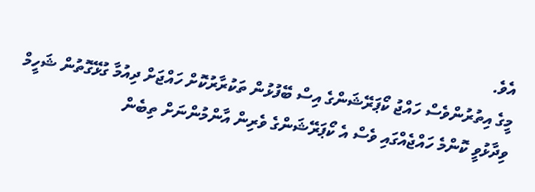އެވެ.
މީގެ އިތުރުންވެސް ހައްޖު ކޯޕަރޭޝަންގެ އިސް ބޭފުޅުން ތަކުރާރުކޮށް ހައްޖަށް ދިއުމާ ގުޅޭގޮތުން ޝަހީމް ވިދާޅުވީ ކޮންމެ ހައްޖެއްގައި ވެސް އެ ކޯޕަރޭޝަންގެ ވެރިން އާންމުންނަށް ތިބެން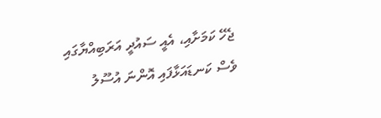ޖެހޭ ކަމަށާއި، އެއީ ސައުދީ އަރަބިއްޔާގައި ވެސް ކަނޑައަޅާފައި އޮންނަ އުސޫލު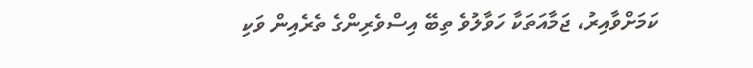ކަމަށްވާއިރު، ޖަމާއަތަކާ ހަވާލުވެ ތިބޭ އިސްވެރިންގެ ތެރެއިން ވަކި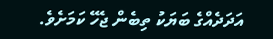އަދަދެއްގެ ބަޔަކު ތިބެން ޖެހޭ ކަމަށެވެ.